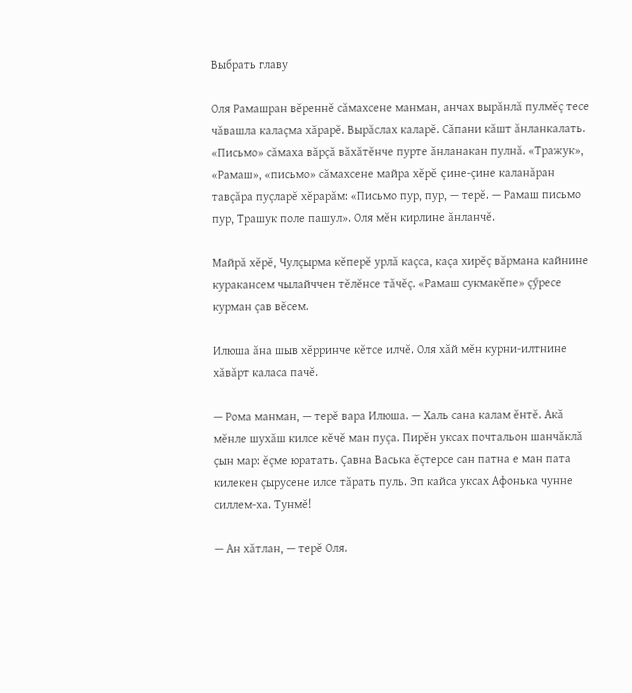Выбрать главу

Оля Рамашран вĕреннĕ сăмахсене манман, анчах вырăнлă пулмĕç тесе чăвашла калаçма хăрарĕ. Вырăслах каларĕ. Сăпани кăшт ăнланкалать. «Письмо» сăмаха вăрçă вăхăтĕнче пурте ăнланакан пулнă. «Тражук», «Рамаш», «письмо» сăмахсене майра хĕрĕ çине-çине каланăран тавçăра пуçларĕ хĕрарăм: «Письмо пур, пур, — терĕ. — Рамаш письмо пур, Трашук поле пашул». Оля мĕн кирлине ăнланчĕ.

Майрă хĕрĕ, Чулçырма кĕперĕ урлă каçса, каçа хирĕç вăрмана кайнине куракансем чылайччен тĕлĕнсе тăчĕç. «Рамаш сукмакĕпе» çӳресе курман çав вĕсем.

Илюша ăна шыв хĕрринче кĕтсе илчĕ. Оля хăй мĕн курни-илтнине хăвăрт каласа пачĕ.

— Рома манман, — терĕ вара Илюша. — Халь сана калам ĕнтĕ. Акă мĕнле шухăш килсе кĕчĕ ман пуçа. Пирĕн уксах почтальон шанчăклă çын мар: ĕçме юратать. Çавна Васька ĕçтерсе сан патна е ман пата килекен çырусене илсе тăрать пуль. Эп кайса уксах Афонька чунне силлем-ха. Тунмĕ!

— Ан хăтлан, — терĕ Оля.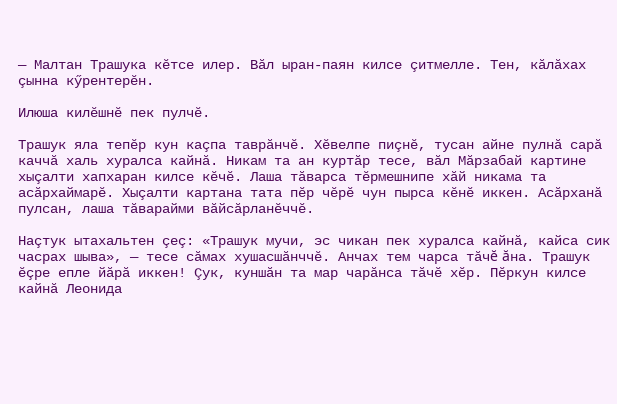— Малтан Трашука кĕтсе илер. Вăл ыран-паян килсе çитмелле. Тен, кăлăхах çынна кӳрентерĕн.

Илюша килĕшнĕ пек пулчĕ.

Трашук яла тепĕр кун каçпа таврăнчĕ. Хĕвелпе пиçнĕ, тусан айне пулнă сарă каччă халь хуралса кайнă. Никам та ан куртăр тесе, вăл Мăрзабай картине хыçалти хапхаран килсе кĕчĕ. Лаша тăварса тĕрмешнипе хăй никама та асăрхаймарĕ. Хыçалти картана тата пĕр чĕрĕ чун пырса кĕнĕ иккен. Асăрханă пулсан, лаша тăварайми вăйсăрланĕччĕ.

Наçтук ытахальтен çеç: «Трашук мучи, эс чикан пек хуралса кайнă, кайса сик часрах шыва», — тесе сăмах хушасшăнччĕ. Анчах тем чарса тăчĕ ăна. Трашук ĕçре епле йăрă иккен! Çук, куншăн та мар чарăнса тăчĕ хĕр. Пĕркун килсе кайнă Леонида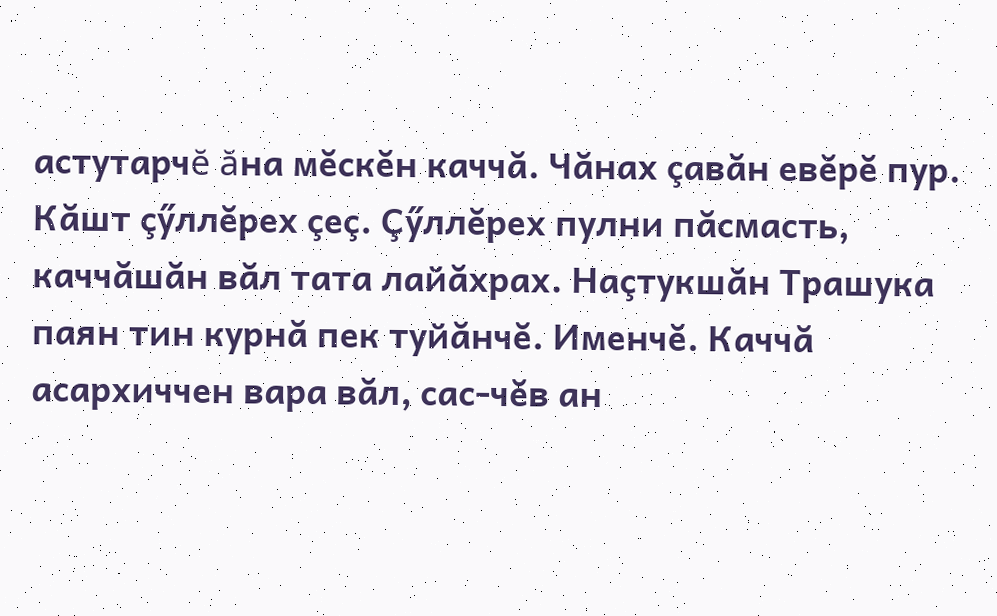астутарчĕ ăна мĕскĕн каччă. Чăнах çавăн евĕрĕ пур. Кăшт çӳллĕрех çеç. Çӳллĕрех пулни пăсмасть, каччăшăн вăл тата лайăхрах. Наçтукшăн Трашука паян тин курнă пек туйăнчĕ. Именчĕ. Каччă асархиччен вара вăл, сас-чĕв ан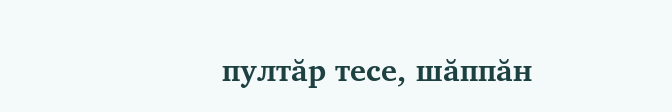пултăр тесе, шăппăн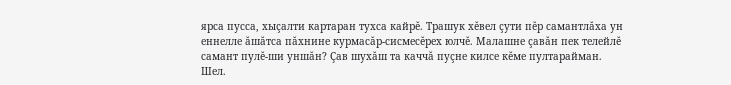ярса пусса, хыçалти картаран тухса кайрĕ. Трашук хĕвел çути пĕр самантлăха ун еннелле ăшăтса пăхнине курмасăр-сисмесĕрех юлчĕ. Малашне çавăн пек телейлĕ самант пулĕ-ши уншăн? Çав шухăш та каччă пуçне килсе кĕме пултарайман. Шел.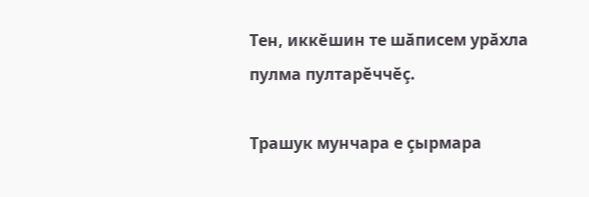Тен, иккĕшин те шăписем урăхла пулма пултарĕччĕç.

Трашук мунчара е çырмара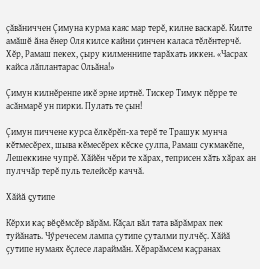çăвăниччен Çимуна курма каяс мар терĕ, килне васкарĕ. Килте амăшĕ ăна ĕнер Оля килсе кайни çинчен каласа тĕлĕнтерчĕ. Хĕр, Рамаш пекех, çыру килменнипе тарăхать иккен. «Часрах кайса лăплантарас Ольăна!»

Çимун килнĕренпе икĕ эрне иртнĕ. Тискер Тимук пĕрре те асăнмарĕ ун пирки. Пулать те çын!

Çимун пиччене курса ĕлкĕрĕп-ха терĕ те Трашук мунча кĕтмесĕрех, шыва кĕмесĕрех кĕске çулпа, Рамаш сукмакĕпе, Лешеккине чупрĕ. Хăйĕн чĕри те хăрах, теприсен хăть хăрах ан пулччăр терĕ пуль телейсĕр каччă.

Хăйă çутипе

Кĕрхи каç вĕçĕмсĕр вăрăм. Кăçал вăл тата вăрăмрах пек туйăнать. Чӳречесем лампа çутипе çуталми пулчĕç. Хăйă çутипе нумаях ĕçлесе лараймăн. Хĕрарăмсем каçранах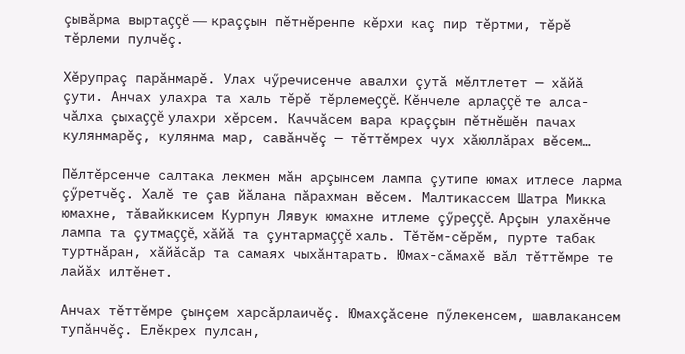çывăрма выртаççĕ — краççын пĕтнĕренпе кĕрхи каç пир тĕртми, тĕрĕ тĕрлеми пулчĕç.

Хĕрупраç парăнмарĕ. Улах чӳречисенче авалхи çутă мĕлтлетет — хăйă çути. Анчах улахра та халь тĕрĕ тĕрлемеççĕ. Кĕнчеле арлаççĕ те алса-чăлха çыхаççĕ улахри хĕрсем. Каччăсем вара краççын пĕтнĕшĕн пачах кулянмарĕç, кулянма мар, савăнчĕç — тĕттĕмрех чух хăюллăрах вĕсем…

Пĕлтĕрсенче салтака лекмен мăн арçынсем лампа çутипе юмах итлесе ларма çӳретчĕç. Халĕ те çав йăлана пăрахман вĕсем. Малтикассем Шатра Микка юмахне, тăвайккисем Курпун Лявук юмахне итлеме çӳреççĕ. Арçын улахĕнче лампа та çутмаççĕ, хăйă та çунтармаççĕ халь. Тĕтĕм-сĕрĕм, пурте табак туртнăран, хăйăсăр та самаях чыхăнтарать. Юмах-сăмахĕ вăл тĕттĕмре те лайăх илтĕнет.

Анчах тĕттĕмре çынçем харсăрлаичĕç. Юмахçăсене пӳлекенсем, шавлакансем тупăнчĕç. Елĕкрех пулсан,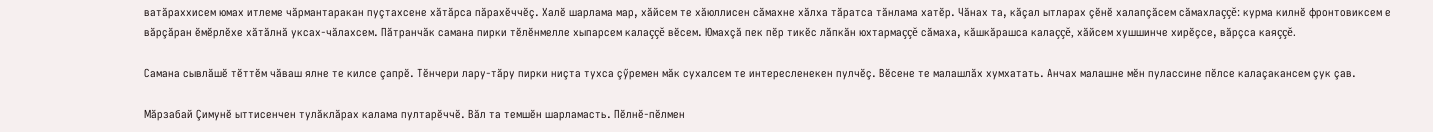ватăраххисем юмах итлеме чăрмантаракан пуçтахсене хăтăрса пăрахĕччĕç. Халĕ шарлама мар, хăйсем те хăюллисен сăмахне хăлха тăратса тăнлама хатĕр. Чăнах та, кăçал ытларах çĕнĕ халапçăсем сăмахлаççĕ: курма килнĕ фронтовиксем е вăрçăран ĕмĕрлĕхе хăтăлнă уксах-чăлахсем. Пăтранчăк самана пирки тĕлĕнмелле хыпарсем калаççĕ вĕсем. Юмахçă пек пĕр тикĕс лăпкăн юхтармаççĕ сăмаха, кăшкăрашса калаççĕ, хăйсем хушшинче хирĕçсе, вăрçса каяççĕ.

Самана сывлăшĕ тĕттĕм чăваш ялне те килсе çапрĕ. Тĕнчери лару-тăру пирки ниçта тухса çӳремен мăк сухалсем те интересленекен пулчĕç. Вĕсене те малашлăх хумхатать. Анчах малашне мĕн пулассине пĕлсе калаçакансем çук çав.

Мăрзабай Çимунĕ ыттисенчен тулăклăрах калама пултарĕччĕ. Вăл та темшĕн шарламасть. Пĕлнĕ-пĕлмен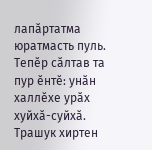лапăртатма юратмасть пуль. Тепĕр сăлтав та пур ĕнтĕ: унăн халлĕхе урăх хуйхă-суйхă. Трашук хиртен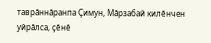таврăннăранпа Çимун, Мăрзабай килĕнчен уйрăлса, çĕнĕ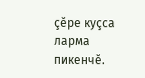çĕре куçса ларма пикенчĕ.